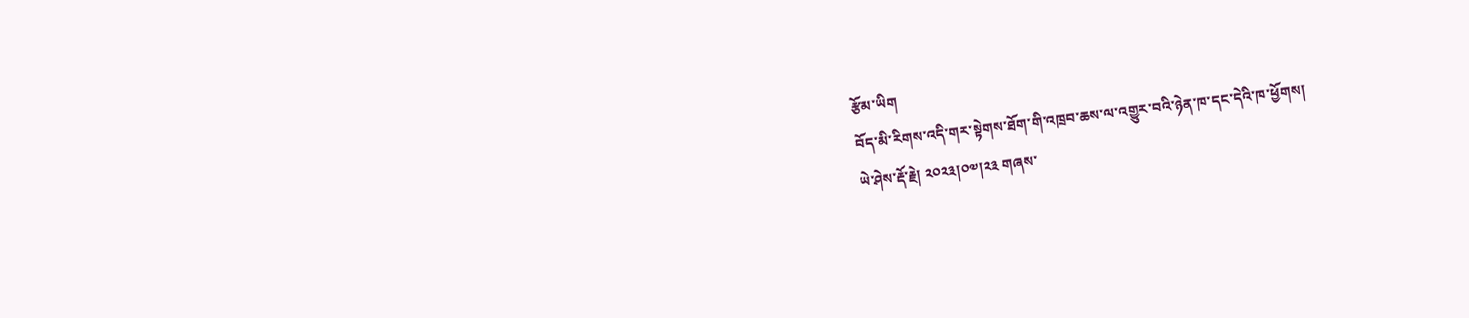རྩོམ་ཡིག
བོད་མི་རིགས་འདི་གར་སྟེགས་ཐོག་གི་འཁྲབ་ཆས་ལ་འགྱུར་བའི་ཉེན་ཁ་དང་དེའི་ཁ་ཕྱོགས།
ཡེ་ཤེས་རྡོ་རྗེ། ༢༠༢༣།༠༧།༢༣ གཞས་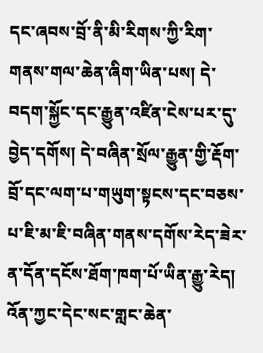དང་ཞབས་བྲོ་ནི་མི་རིགས་ཀྱི་རིག་གནས་གལ་ཆེན་ཞིག་ཡིན་པས། དེ་བདག་སྐྱོང་དང་རྒྱུན་འཛིན་ངེས་པར་དུ་བྱེད་དགོས། དེ་བཞིན་སྲོལ་རྒྱུན་གྱི་རྡོག་བྲོ་དང་ལག་པ་གཡུག་སྟངས་དང་བཅས་པ་ཇི་མ་ཇི་བཞིན་གནས་དགོས་རེད་ཟེར་ན་དོན་དངོས་ཐོག་ཁག་པོ་ཡིན་རྒྱུ་རེད། འོན་ཀྱང་དེང་སང་གླང་ཆེན་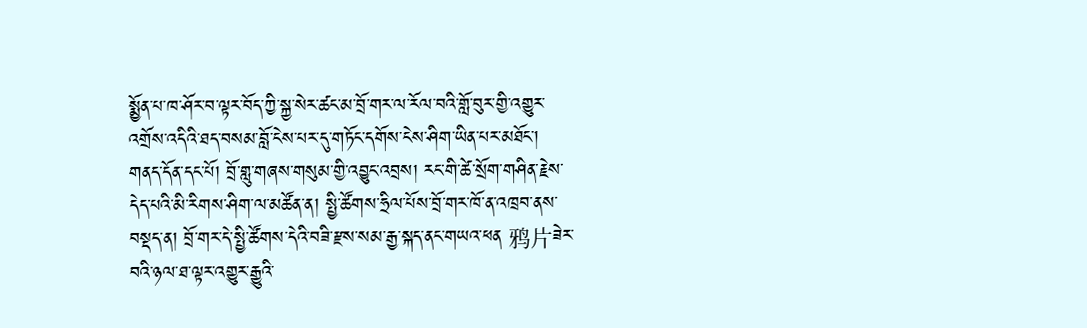སྨྱོན་པ་ཁ་ཤོར་བ་ལྟར་བོད་ཀྱི་སྐྱ་སེར་ཚང་མ་བྲོ་གར་ལ་རོལ་བའི་གློ་བུར་གྱི་འགྱུར་འགྲོས་འདིའི་ཐད་བསམ་བློ་ངེས་པར་དུ་གཏོང་དགོས་ངེས་ཤིག་ཡིན་པར་མཐོང་།   གནད་དོན་དང་པོ། བྲོ་གླུ་གཞས་གསུམ་གྱི་འབྱུང་འབྲས། རང་གི་ཚེ་སྲོག་གཤིན་རྗེས་དེད་པའི་མི་རིགས་ཤིག་ལ་མཚོན་ན། སྤྱི་ཚོགས་ཧྲིལ་པོས་བྲོ་གར་ཁོ་ན་འཁྲབ་ནས་བསྡད་ན། བྲོ་གར་དེ་སྤྱི་ཚོགས་དེའི་བཟི་རྫས་སམ་རྒྱ་སྐད་ནང་གཡའ་ཕན 鸦片ཟེར་བའི་ཉལ་ཐ་ལྟར་འགྱུར་རྒྱུའི་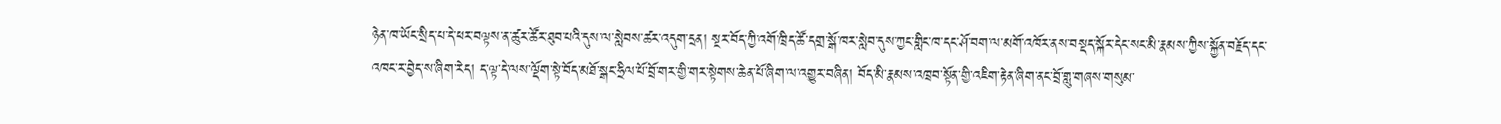ཉེན་ཁ་ཡོང་སྲིད་པ་དེ་ཕར་བལྟས་ན་ཚུར་ཚོར་ཐུབ་པའི་དུས་ལ་སླེབས་ཚར་འདུག་དྲན། སྔར་བོད་ཀྱི་འགོ་ཁྲིད་ཚོ་དགྲ་སྒོ་ཁར་སླེབ་དུས་ཀྱང་གླིང་ཁ་དང་ཤོ་བག་ལ་མགོ་འཁོར་ནས་བསྡད་སྐོར་དེང་སང་མི་རྣམས་ཀྱིས་སྐྱོན་བརྗོད་དང་འཁང་ར་བྱེད་ས་ཞིག་རེད། ད་ལྟ་དེ་ལས་ལྡོག་སྟེ་བོད་མཐོ་སྒང་ཧྲིལ་པོ་བྲོ་གར་གྱི་གར་སྟེགས་ཆེན་པོ་ཞིག་ལ་འགྱུར་བཞིན། བོད་མི་རྣམས་འཁྲབ་སྟོན་གྱི་འཇིག་རྟེན་ཞིག་ནང་བྲོ་གླུ་གཞས་གསུམ་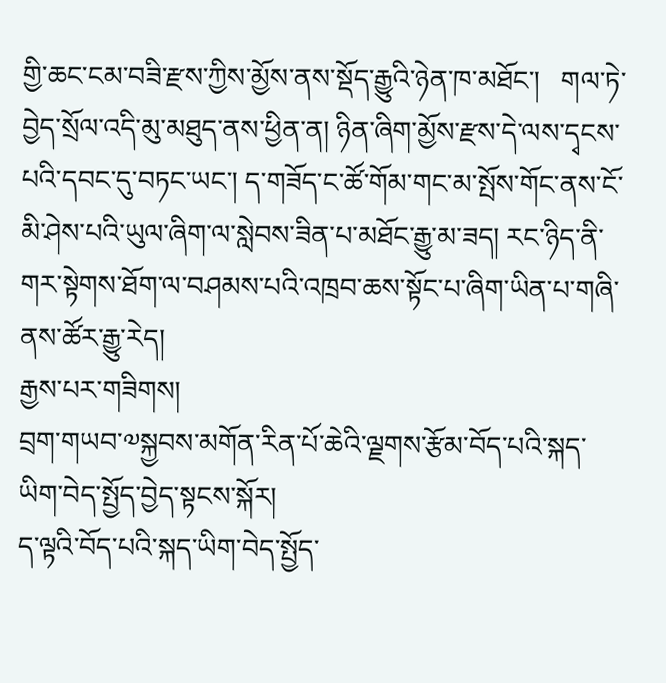གྱི་ཆང་ངམ་བཟི་རྫས་ཀྱིས་མྱོས་ནས་སྡོད་རྒྱུའི་ཉེན་ཁ་མཐོང་།   གལ་ཏེ་བྱེད་སྲོལ་འདི་མུ་མཐུད་ནས་ཕྱིན་ན། ཉིན་ཞིག་མྱོས་རྫས་དེ་ལས་དྭངས་པའི་དབང་དུ་བཏང་ཡང་། ད་གཟོད་ང་ཚོ་གོམ་གང་མ་སྤོས་གོང་ནས་ངོ་མི་ཤེས་པའི་ཡུལ་ཞིག་ལ་སླེབས་ཟིན་པ་མཐོང་རྒྱུ་མ་ཟད། རང་ཉིད་ནི་གར་སྟེགས་ཐོག་ལ་བཤམས་པའི་འཁྲབ་ཆས་སྟོང་པ་ཞིག་ཡིན་པ་གཞི་ནས་ཚོར་རྒྱུ་རེད།
རྒྱས་པར་གཟིགས།
བྲག་གཡབ་༧སྐྱབས་མགོན་རིན་པོ་ཆེའི་ལྗགས་རྩོམ་བོད་པའི་སྐད་ཡིག་བེད་སྤྱོད་བྱེད་སྟངས་སྐོར།
ད་ལྟའི་བོད་པའི་སྐད་ཡིག་བེད་སྤྱོད་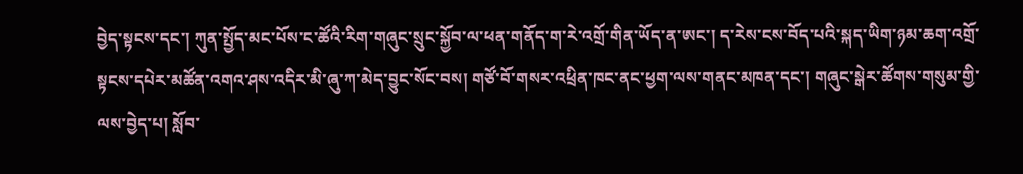བྱེད་སྟངས་དང་། ཀུན་སྤྱོད་མང་པོས་ང་ཚོའི་རིག་གཞུང་སྲུང་སྐྱོབ་ལ་ཕན་གནོད་ག་རེ་འགྲོ་གིན་ཡོད་ན་ཨང་། ད་རེས་ངས་བོད་པའི་སྐད་ཡིག་ཉམ་ཆག་འགྲོ་སྟངས་དཔེར་མཚོན་འགའ་ཤས་འདིར་མི་ཞུ་ཀ་མེད་བྱུང་སོང་བས། གཙོ་བོ་གསར་འཕྲིན་ཁང་ནང་ཕྱག་ལས་གནང་མཁན་དང་། གཞུང་སྒེར་ཚོགས་གསུམ་གྱི་ལས་བྱེད་པ། སློབ་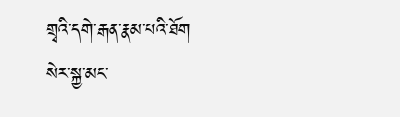གྲྭའི་དགེ་རྒན་རྣམ་པའི་ཐོག  སེར་སྐྱ་མང་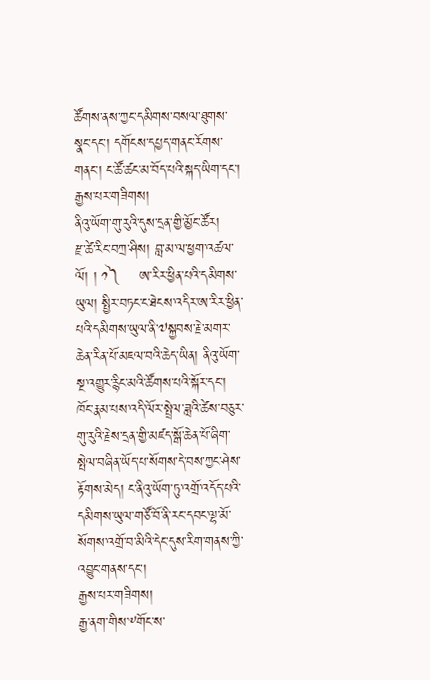ཚོགས་ནས་ཀྱང་དམིགས་བསལ་ཐུགས་སྣང་དང་། དགོངས་དཔྱད་གནང་རོགས་གནང་། ང་ཚོ་ཚང་མ་བོད་པའི་སྐད་ཡིག་དང་།
རྒྱས་པར་གཟིགས།
ནིའུ་ཡོག་གུ་རུའི་དུས་དྲན་གྱི་མྱོང་ཚོར།
རྫ་ཚེ་རིང་བཀྲ་ཤིས། བླ་མ་ལ་ཕྱག་འཚལ་ལོ། ། ༡༽    ཨ་རིར་ཕྱིན་པའི་དམིགས་ཡུལ། སྤྱིར་བཏང་ང་ཐེངས་འདིར་ཨ་རིར་ཕྱིན་པའི་དམིགས་ཡུལ་ནི་༧སྐྱབས་རྗེ་མགར་ཆེན་རིན་པོ་མཇལ་བའི་ཆེད་ཡིན། ནིའུ་ཡོག་སྔ་འགྱུར་རྙིང་མའི་ཚོགས་པའི་སྐོར་དང་། ཁོང་རྣམ་པས་འདི་ལོར་སྤྲེལ་ཟླའི་ཚེས་བཅུར་གུ་རུའི་རྗེས་དྲན་གྱི་མཛད་སྒོ་ཆེན་པོ་ཞིག་སྤེལ་བཞིན་ཡོད་པ་སོགས་དེ་བས་ཀྱང་ཤེས་རྟོགས་མེད། ང་ནིའུ་ཡོག་ཏུ་འགྲོ་འདོད་པའི་དམིགས་ཡུལ་གཙོ་བོ་ནི་རང་དབང་ལྷ་མོ་སོགས་འགྲོ་བ་མིའི་དེང་དུས་རིག་གནས་ཀྱི་འབྱུང་གནས་དང་།
རྒྱས་པར་གཟིགས།
རྒྱ་ནག་གིས་༸གོང་ས་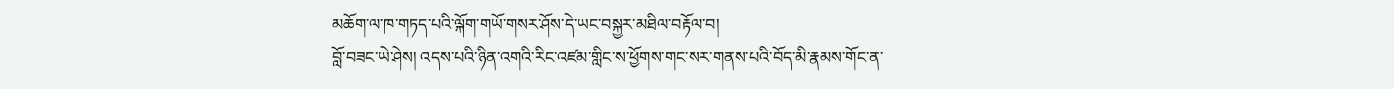མཆོག་ལ་ཁ་གཏད་པའི་ལྐོག་གཡོ་གསར་ཤོས་དེ་ཡང་བསྐྱར་མཐིལ་བརྟོལ་བ།
བློ་བཟང་ཡེ་ཤེས། འདས་པའི་ཉིན་འགའི་རིང་འཛམ་གླིང་ས་ཕྱོགས་གང་སར་གནས་པའི་བོད་མི་རྣམས་གོང་ན་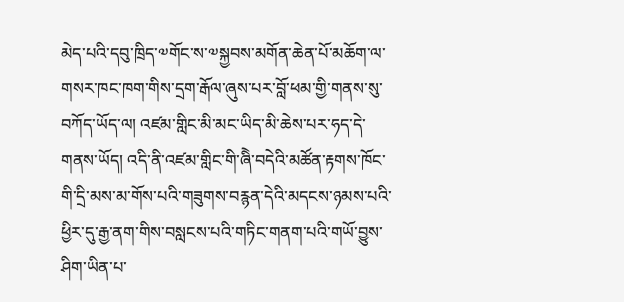མེད་པའི་དབུ་ཁྲིད་༧གོང་ས་༧སྐྱབས་མགོན་ཆེན་པོ་མཆོག་ལ་གསར་ཁང་ཁག་གིས་དྲག་རྒོལ་ཞུས་པར་བློ་ཕམ་གྱི་གནས་སུ་བཀོད་ཡོད་ལ། འཛམ་གླིང་མི་མང་ཡིད་མི་ཆེས་པར་ཧད་དེ་གནས་ཡོད། འདི་ནི་འཛམ་གླིང་གི་ཞིེ་བདེའི་མཚོན་རྟགས་ཁོང་གི་དྲི་མས་མ་གོས་པའི་གཟུགས་བརྙན་དེའི་མདངས་ཉམས་པའི་ཕྱིར་དུ་རྒྱ་ནག་གིས་བསླངས་པའི་གཏིང་གནག་པའི་གཡོ་བྱུས་ཤིག་ཡིན་པ་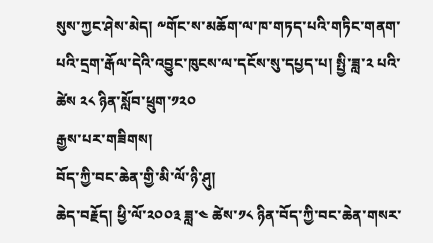སུས་ཀྱང་ཤེས་མེད། ༸གོང་ས་མཆོག་ལ་ཁ་གཏད་པའི་གཏིང་གནག་པའི་དྲག་རྒོལ་དེའི་འབྱུང་ཁུངས་ལ་དངོས་སུ་དཔྱད་པ། སྤྱི་ཟླ་༢ པའི་ཚེས ༢༨ ཉིན་སློབ་ཕྲུག་༡༢༠
རྒྱས་པར་གཟིགས།
བོད་ཀྱི་བང་ཆེན་གྱི་མི་ལོ་ཉི་ཤུ།
ཆེད་བརྗོད། ཕྱི་ལོ་༢༠༠༣ ཟླ་༤ ཚེས་༡༨ ཉིན་བོད་ཀྱི་བང་ཆེན་གསར་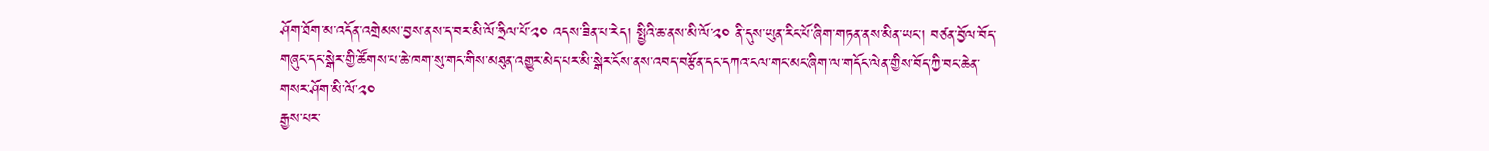ཤོག་ཐོག་མ་འདོན་འགྲེམས་བྱས་ནས་ད་བར་མི་ལོ་ཧྲིལ་པོ་༢༠ འདས་ཟིན་པ་རེད། སྤྱིའི་ཆ་ནས་མི་ལོ་༢༠ ནི་དུས་ཡུན་རིང་པོ་ཞིག་གཏན་ནས་མིན་ཡང་། བཙན་བྱོལ་བོད་གཞུང་དང་སྒེར་གྱི་ཚོགས་པ་ཆེ་ཁག་སུ་གང་གིས་མཐུན་འགྱུར་མེད་པར་མི་སྒེར་ངོས་ནས་འབད་བརྩོན་དང་དཀའ་ངལ་གང་མང་ཞིག་ལ་གདོང་ལེན་གྱིས་བོད་ཀྱི་བང་ཆེན་གསར་ཤོག་མི་ལོ་༢༠
རྒྱས་པར་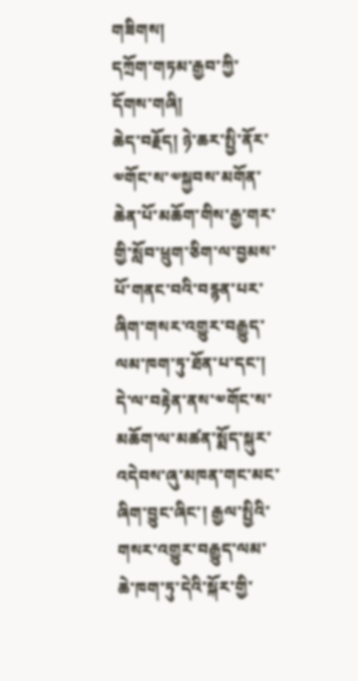གཟིགས།
དཀྲོག་གཏམ་རྒྱབ་ཀྱི་དོགས་གཞི།
ཆེད་བརྗོད། ཉེ་ཆར་སྤྱི་ནོར་༧གོང་ས་༧སྐྱབས་མགོན་ཆེན་པོ་མཆོག་གིས་རྒྱ་གར་གྱི་སློབ་ཕྲུག་ཅིག་ལ་བྱམས་པོ་གནང་བའི་བརྙན་པར་ཞིག་གསར་འགྱུར་བརྒྱུད་ལམ་ཁག་ཏུ་ཐོན་པ་དང་། དེ་ལ་བརྟེན་ནས་༧གོང་ས་མཆོག་ལ་མཚན་སྨོད་སྐུར་འདེབས་ཞུ་མཁན་གང་མང་ཞིག་བྱུང་ཞིང་། རྒྱལ་སྤྱིའི་གསར་འགྱུར་བརྒྱུད་ལམ་ཆེ་ཁག་ཏུ་དེའི་སྐོར་གྱི་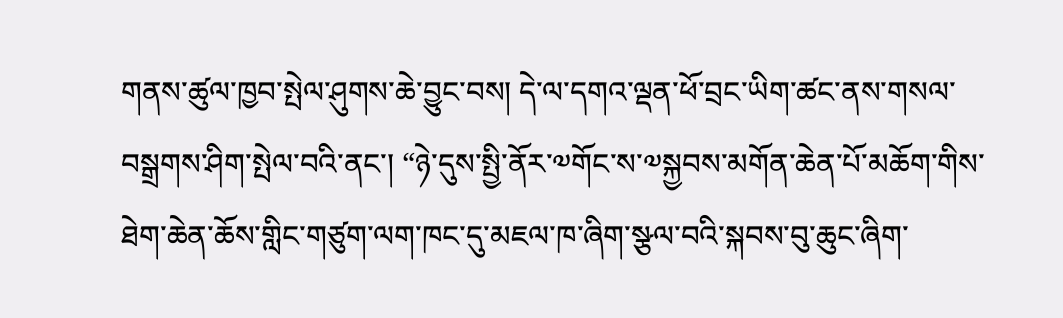གནས་ཚུལ་ཁྱབ་སྤེལ་ཤུགས་ཆེ་བྱུང་བས། དེ་ལ་དགའ་ལྡན་ཕོ་བྲང་ཡིག་ཚང་ནས་གསལ་བསྒྲགས་ཤིག་སྤེལ་བའི་ནང་། “ཉེ་དུས་སྤྱི་ནོར་༧གོང་ས་༧སྐྱབས་མགོན་ཆེན་པོ་མཆོག་གིས་ཐེག་ཆེན་ཆོས་གླིང་གཙུག་ལག་ཁང་དུ་མཇལ་ཁ་ཞིག་སྩལ་བའི་སྐབས་བུ་ཆུང་ཞིག་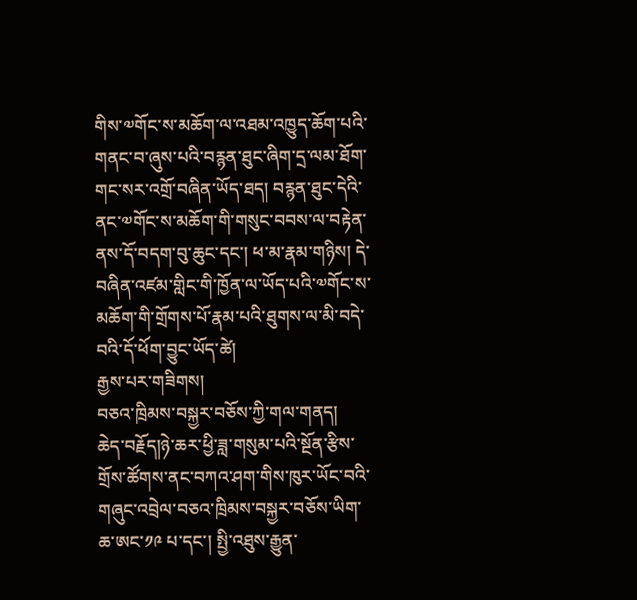གིས་༧གོང་ས་མཆོག་ལ་འཐམ་འཁྱུད་ཆོག་པའི་གནང་བ་ཞུས་པའི་བརྙན་ཐུང་ཞིག་དྲ་ལམ་ཐོག་གང་སར་འགྲོ་བཞིན་ཡོད་ཐད། བརྙན་ཐུང་དེའི་ནང་༧གོང་ས་མཆོག་གི་གསུང་བབས་ལ་བརྟེན་ནས་དོ་བདག་བུ་ཆུང་དང་། ཕ་མ་རྣམ་གཉིས། དེ་བཞིན་འཛམ་གླིང་གི་ཁྱོན་ལ་ཡོད་པའི་༧གོང་ས་མཆོག་གི་གྲོགས་པོ་རྣམ་པའི་ཐུགས་ལ་མི་བདེ་བའི་དོ་ཕོག་བྱུང་ཡོད་ཚེ།
རྒྱས་པར་གཟིགས།
བཅའ་ཁྲིམས་བསྐྱར་བཅོས་ཀྱི་གལ་གནད།
ཆེད་བརྗོད།ཉེ་ཆར་ཕྱི་ཟླ་གསུམ་པའི་སྔོན་རྩིས་གྲོས་ཚོགས་ནང་བཀའ་ཤག་གིས་ཁུར་ཡོང་བའི་གཞུང་འབྲེལ་བཅའ་ཁྲིམས་བསྐྱར་བཅོས་ཡིག་ཆ་ཨང་༡༩ པ་དང་། སྤྱི་འཐུས་རྒྱུན་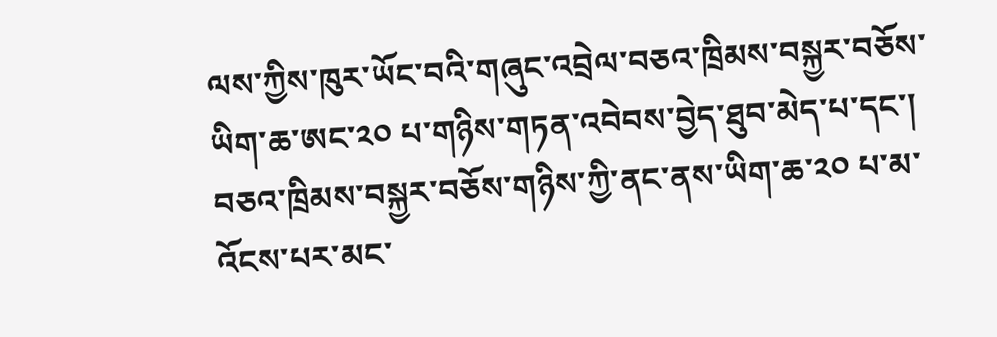ལས་ཀྱིས་ཁུར་ཡོང་བའི་གཞུང་འབྲེལ་བཅའ་ཁྲིམས་བསྐྱར་བཅོས་ཡིག་ཆ་ཨང་༢༠ པ་གཉིས་གཏན་འབེབས་བྱེད་ཐུབ་མེད་པ་དང་། བཅའ་ཁྲིམས་བསྐྱར་བཅོས་གཉིས་ཀྱི་ནང་ནས་ཡིག་ཆ་༢༠ པ་མ་འོངས་པར་མང་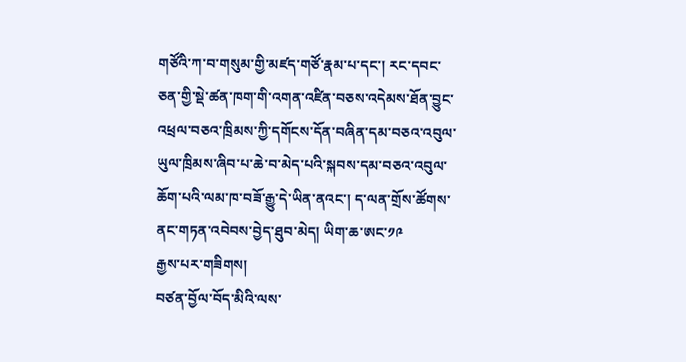གཙོའི་ཀ་བ་གསུམ་གྱི་མཛད་གཙོ་རྣམ་པ་དང་། རང་དབང་ཅན་གྱི་སྡེ་ཚན་ཁག་གི་འགན་འཛིན་བཅས་འདེམས་ཐོན་བྱུང་འཕྲལ་བཅའ་ཁྲིམས་ཀྱི་དགོངས་དོན་བཞིན་དམ་བཅའ་འབུལ་ཡུལ་ཁྲིམས་ཞིབ་པ་ཆེ་བ་མེད་པའི་སྐབས་དམ་བཅའ་འབུལ་ཆོག་པའི་ལམ་ཁ་བཟོ་རྒྱུ་དེ་ཡིན་ནའང་། ད་ལན་གྲོས་ཚོགས་ནང་གཏན་འབེབས་བྱེད་ཐུབ་མེད། ཡིག་ཆ་ཨང་༡༩
རྒྱས་པར་གཟིགས།
བཙན་བྱོལ་བོད་མིའི་ལས་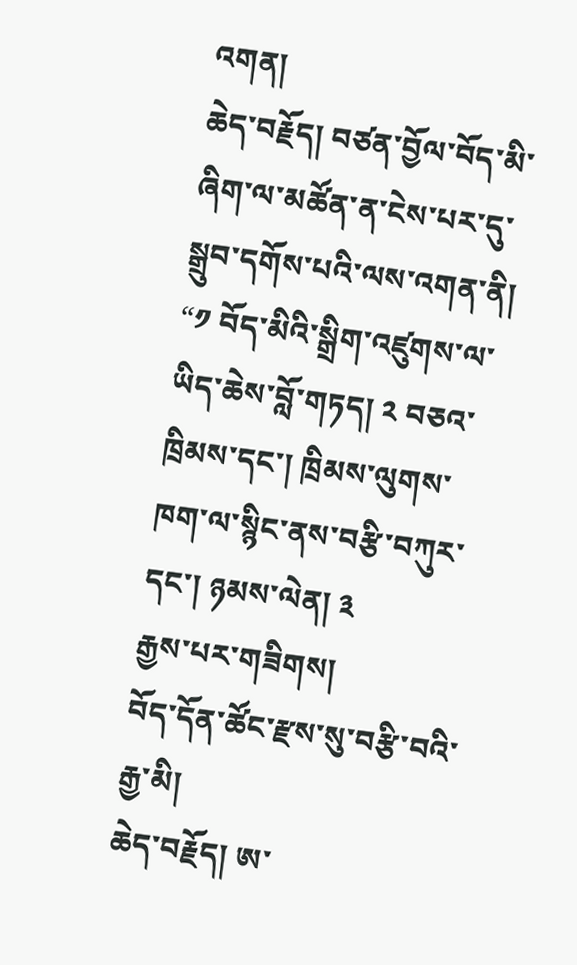འགན།
ཆེད་བརྗོད། བཙན་བྱོལ་བོད་མི་ཞིག་ལ་མཚོན་ན་ངེས་པར་དུ་སྒྲུབ་དགོས་པའི་ལས་འགན་ནི། “༡ བོད་མིའི་སྒྲིག་འཛུགས་ལ་ཡིད་ཆེས་བློ་གཏད། ༢ བཅའ་ཁྲིམས་དང་། ཁྲིམས་ལུགས་ཁག་ལ་སྙིང་ནས་བརྩི་བཀུར་དང་། ཉམས་ལེན། ༣
རྒྱས་པར་གཟིགས།
བོད་དོན་ཚོང་རྫས་སུ་བརྩི་བའི་རྒྱ་མི།
ཆེད་བརྗོད། ཨ་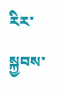རིར་སྐྱབས་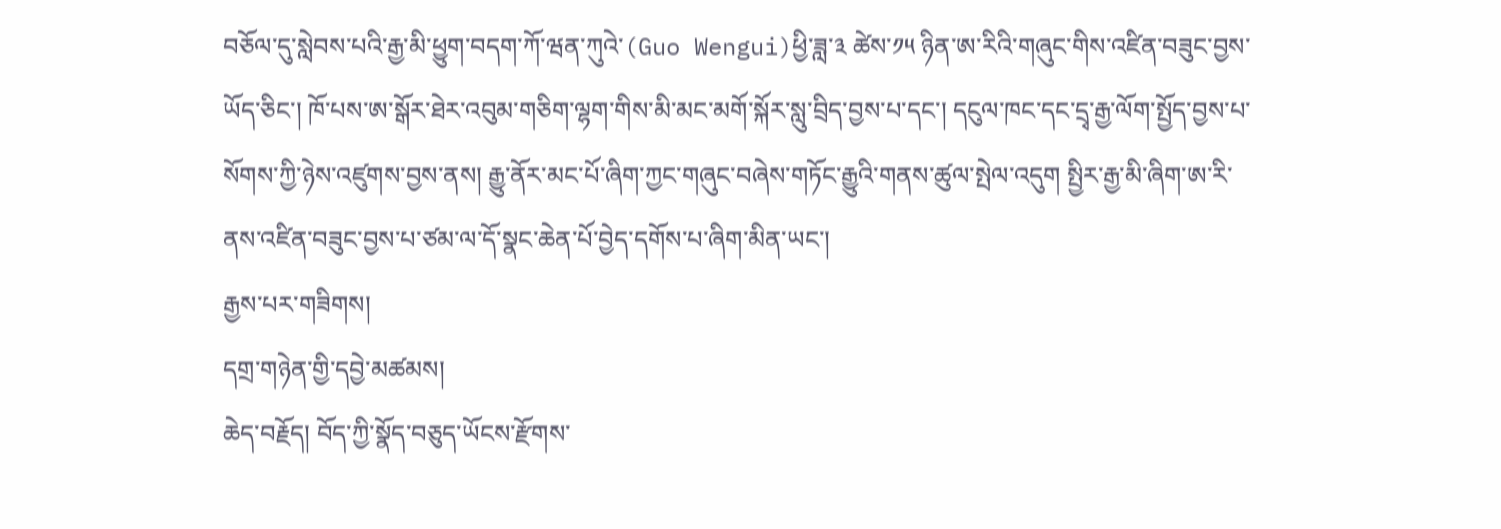བཅོལ་དུ་སླེབས་པའི་རྒྱ་མི་ཕྱུག་བདག་ཀོ་ཝན་ཀུའེ་(Guo Wengui)ཕྱི་ཟླ་༣ ཚེས་༡༥ ཉིན་ཨ་རིའི་གཞུང་གིས་འཛིན་བཟུང་བྱས་ཡོད་ཅིང་། ཁོ་པས་ཨ་སྒོར་ཐེར་འབུམ་གཅིག་ལྷག་གིས་མི་མང་མགོ་སྐོར་སླུ་བྲིད་བྱས་པ་དང་། དངུལ་ཁང་དང་དྲྭ་རྒྱ་ལོག་སྤྱོད་བྱས་པ་སོགས་ཀྱི་ཉེས་འཛུགས་བྱས་ནས། རྒྱུ་ནོར་མང་པོ་ཞིག་ཀྱང་གཞུང་བཞེས་གཏོང་རྒྱུའི་གནས་ཚུལ་སྤེལ་འདུག སྤྱིར་རྒྱ་མི་ཞིག་ཨ་རི་ནས་འཛིན་བཟུང་བྱས་པ་ཙམ་ལ་དོ་སྣང་ཆེན་པོ་བྱེད་དགོས་པ་ཞིག་མིན་ཡང་།
རྒྱས་པར་གཟིགས།
དགྲ་གཉེན་གྱི་དབྱེ་མཚམས།
ཆེད་བརྗོད། བོད་ཀྱི་སྣོད་བཅུད་ཡོངས་རྫོགས་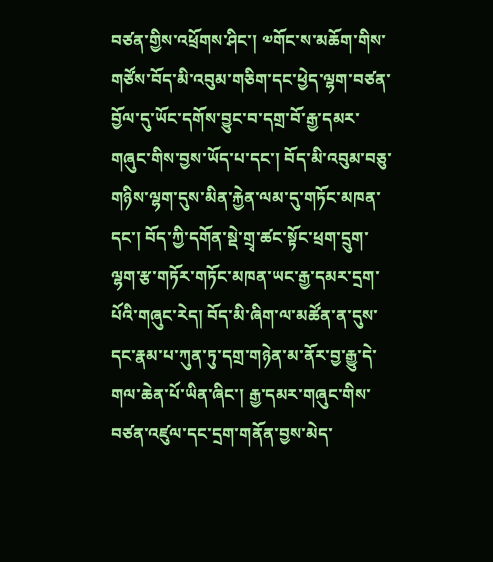བཙན་གྱིས་འཕྲོགས་ཤིང་། ༧གོང་ས་མཆོག་གིས་གཙོས་བོད་མི་འབུམ་གཅིག་དང་ཕྱེད་ལྷག་བཙན་བྱོལ་དུ་ཡོང་དགོས་བྱུང་བ་དགྲ་བོ་རྒྱ་དམར་གཞུང་གིས་བྱས་ཡོད་པ་དང་། བོད་མི་འབུམ་བཅུ་གཉིས་ལྷག་དུས་མིན་རྐྱེན་ལམ་དུ་གཏོང་མཁན་དང་། བོད་ཀྱི་དགོན་སྡེ་གྲྭ་ཚང་སྟོང་ཕྲག་དྲུག་ལྷག་རྩ་གཏོར་གཏོང་མཁན་ཡང་རྒྱ་དམར་དྲག་པོའི་གཞུང་རེད། བོད་མི་ཞིག་ལ་མཚོན་ན་དུས་དང་རྣམ་པ་ཀུན་ཏུ་དགྲ་གཉེན་མ་ནོར་བྱ་རྒྱུ་དེ་གལ་ཆེན་པོ་ཡིན་ཞིང་། རྒྱ་དམར་གཞུང་གིས་བཙན་འཛུལ་དང་དྲག་གནོན་བྱས་མེད་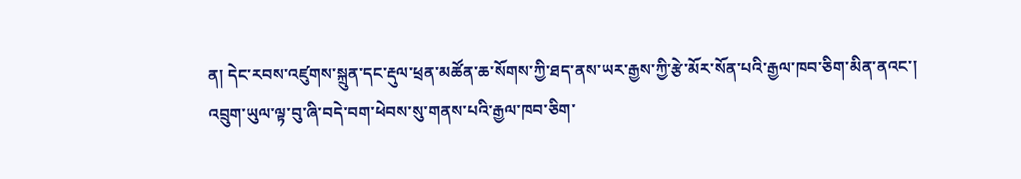ན། དེང་རབས་འཛུགས་སྐྲུན་དང་རྡུལ་ཕྲན་མཚོན་ཆ་སོགས་ཀྱི་ཐད་ནས་ཡར་རྒྱས་ཀྱི་རྩེ་མོར་སོན་པའི་རྒྱལ་ཁབ་ཅིག་མིན་ནའང་། འབྲུག་ཡུལ་ལྟ་བུ་ཞི་བདེ་བག་ཕེབས་སུ་གནས་པའི་རྒྱལ་ཁབ་ཅིག་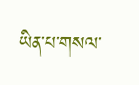ཡིན་པ་གསལ་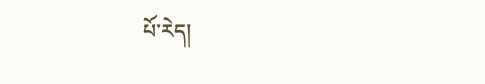པོ་རེད།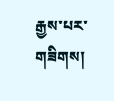རྒྱས་པར་གཟིགས།